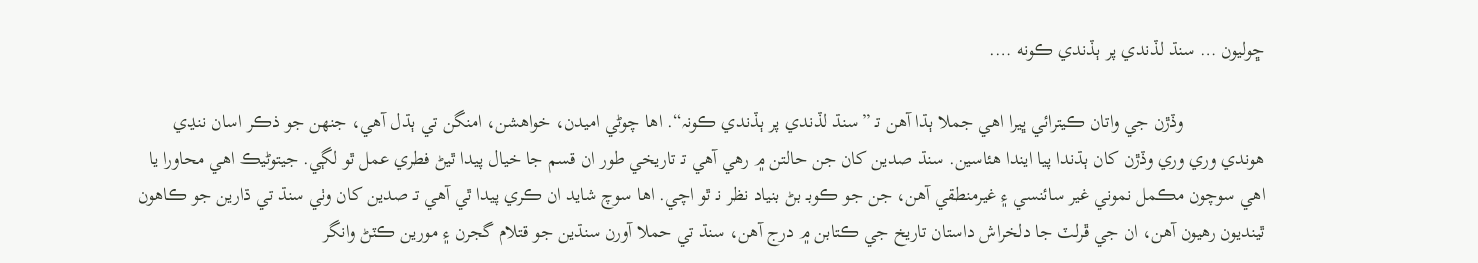ڇوليون … سنڌ لڏندي پر ٻڏندي ڪونه ….

                 وڏڙن جي واتان ڪيترائي ڀيرا اھي جملا ٻڌا آھن تـ ”سنڌ لڏندي پر ٻڏندي ڪونہ“. اھا چوڻي اميدن، خواھشن، امنگن تي ٻڌل آھي، جنھن جو ذڪر اسان ننڍي ھوندي وري وري وڏڙن کان ٻڌندا پيا ايندا ھئاسين. سنڌ صدين کان جن حالتن ۾ رھي آھي تـ تاريخي طور ان قسم جا خيال پيدا ٿيڻ فطري عمل ٿو لڳي. جيتوڻيڪ اھي محاورا يا اھي سوچون مڪمل نموني غير سائنسي ۽ غيرمنطقي آھن، جن جو ڪوبـ بڻ بنياد نظر نـ ٿو اچي. اھا سوچ شايد ان ڪري پيدا ٿي آھي تـ صدين کان وٺي سنڌ تي ڌارين جو ڪاھون ٿينديون رھيون آھن، ان جي ڦرلٽ جا دلخراش داستان تاريخ جي ڪتابن ۾ درج آھن، سنڌ تي حملا آورن سنڌين جو قتلام گجرن ۽ مورين ڪٽڻ وانگر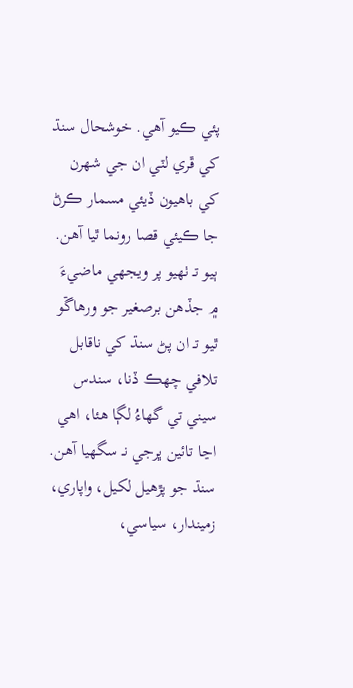پئي ڪيو آھي. خوشحال سنڌ کي ڦري لٽي ان جي شھرن کي باھيون ڏيئي مسمار ڪرڻ جا ڪيئي قصا رونما ٿيا آھن. ٻيو تـ ٺھيو پر ويجھي ماضيءَ ۾ جڏھن برصغير جو ورهاڱو ٿيو تـ ان پڻ سنڌ کي ناقابل تلافي چھڪ ڏنا، سندس سيني تي گھاءُ لڳا ھئا، اھي اڃا تائين ڀرجي نـ سگھيا آھن. سنڌ جو پڙھيل لکيل، واپاري، زميندار، سياسي،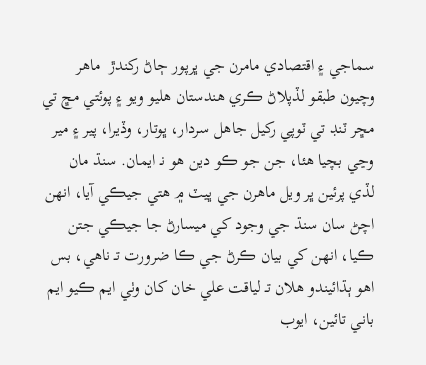سماجي ۽ اقتصادي مامرن جي ڀرپور ڄاڻ رکندڙ  ماھر وچيون طبقو لڏپلاڻ ڪري ھندستان ھليو ويو ۽ پوئتي مڇ تي مڇر ٽنڊ تي ٽوپي رکيل جاھل سردار، ڀوتار، وڏيرا، پير ۽ مير وڃي بچيا ھئا، جن جو ڪو دين ھو نـ ايمان. سنڌ مان لڏي پرئين ڀر ويل ماھرن جي ڀيٽ ۾ ھتي جيڪي آيا، انھن اچڻ سان سنڌ جي وجود کي ميسارڻ جا جيڪي جتن ڪيا، انھن کي بيان ڪرڻ جي ڪا ضرورت تـ ناھي، بس اھو ٻڌائيندو ھلان تـ لياقت علي خان کان وٺي ايم ڪيو ايم باني تائين، ايوب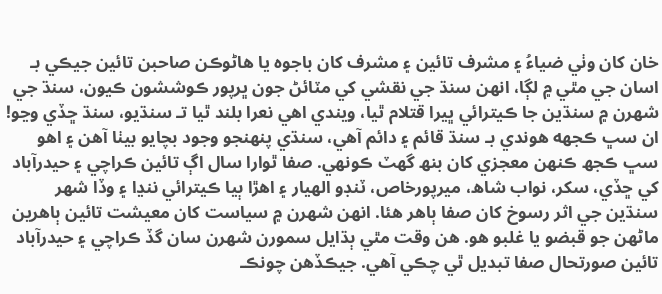خان کان وٺي ضياءُ ۽ مشرف تائين ۽ مشرف کان باجوہ يا ھاڻوڪن صاحبن تائين جيڪي بـ اسان جي مٿي ۾ لڳا، انھن سنڌ جي نقشي کي مٽائڻ جون ڀرپور ڪوششون ڪيون، سنڌ جي شھرن ۾ سنڌين جا ڪيترائي ڀيرا قتلام ٿيا، ويندي اھي نعرا بلند ٿيا تـ سنڌيو، سنڌ ڇڏي وڃو! ان سڀ ڪجهه ھوندي بـ سنڌ قائم ۽ دائم آھي، سنڌي پنھنجو وجود بچايو بيٺا آھن ۽ اھو سڀ ڪجھ ڪنھن معجزي کان بنھ گھٽ ڪونھي. صفا ٿوارا سال اڳ تائين ڪراچي ۽ حيدرآباد کي ڇڏي، سکر، نواب شاھ، ميرپورخاص، ٽنڊو الھيار ۽ اھڙا ٻيا ڪيترائي ننڍا ۽ وڏا شھر سنڌين جي اثر رسوخ کان صفا ٻاھر ھئا. انھن شھرن ۾ سياست کان معيشت تائين ٻاھرين ماڻھن جو قبضو يا غلبو ھو. ھن وقت مٿي ٻڌايل سمورن شھرن سان گڏ ڪراچي ۽ حيدرآباد تائين صورتحال صفا تبديل ٿي چڪي آھي. جيڪڏھن چونڪـ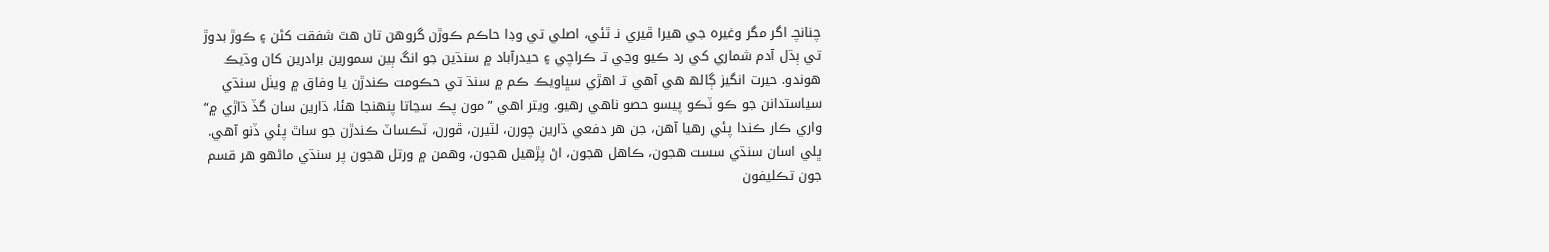چنانچـ اگر مگر وغيره جي ھيرا ڦيري نـ ٿئي، اصلي تي وڊا حاڪم ڪوڙن گروھن تان ھٿ شفقت کڻن ۽ ڪوڙ بدوڙ تي ٻڌل آدم شماري کي رد ڪيو وڃي تـ ڪراچي ۽ حيدرآباد ۾ سنڌين جو انگ ٻين سمورين برادرين کان وڌيڪ ھوندو. حيرت انگيز ڳالھ ھي آھي تـ اھڙي سڀاويڪ ڪم ۾ سنڌ تي حڪومت ڪندڙن يا وفاق ۾ ويٺل سنڌي سياستدانن جو ڪو ٽڪو پيسو حصو ناھي رھيو. ويتر اھي ”مون پڪ سڃاتا پنھنجا ھئا، ڌارين سان گڏ ڌاڙي ۾“ واري ڪار ڪندا پئي رھيا آھن، جن ھر دفعي ڌارين چورن، لٽيرن، ڦورن، ٽڪساٽ ڪندڙن جو ساٿ پئي ڏنو آھي. ڀلي اسان سنڌي سست ھجون، ڪاھل ھجون، اڻ پڙھيل ھجون، وھمن ۾ ورتل ھجون پر سنڌي ماڻھو ھر قسم جون تڪليفون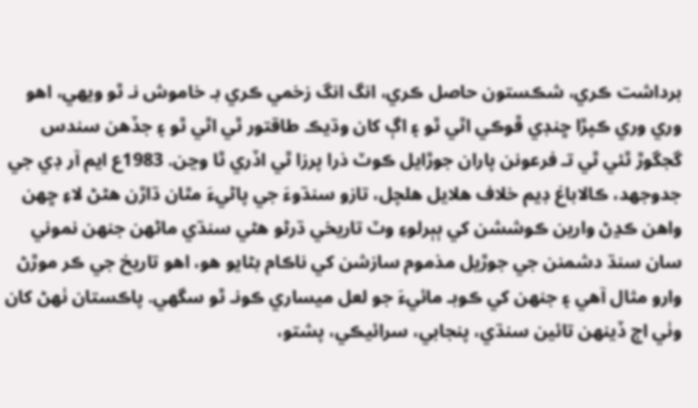برداشت ڪري، شڪستون حاصل ڪري، انگ انگ زخمي ڪري بـ خاموش نـ ٿو ويھي، اھو وري وري ڪپڙا ڇنڊي ڦوڪي اٿي ٿو ۽ اڳ کان وڌيڪ طاقتور ٿي اٿي ٿو ۽ جڏھن سندس گجگوڙ ٿئي ٿي تـ فرعونن پاران جوڙايل ڪوٽ ذرا پرزا ٿي اڏري ٿا وڃن. 1983ع ايم آر ڊي جي جدوجھد، ڪالاباغ ڊيم خلاف ھلايل ھلچل، تازو سنڌوءَ جي پاڻيءَ مٿان ڌاڙن ھڻڻ لاءِ ڇھن واھن ڪڍڻ وارين ڪوششن کي ٻٻرلوءِ وٽ تاريخي ڌرڻو ھڻي سنڌي ماڻھن جنھن نموني سان سنڌ دشمنن جي جوڙيل مذموم سازشن کي ناڪام بڻايو ھو، اھو تاريخ جي ڪر موڙڻ وارو مثال آھي ۽ جنھن کي ڪوبـ مائيءَ جو لعل ميساري ڪونـ ٿو سگھي. پاڪستان ٺھڻ کان وٺي اڄ ڏينھن تائين سنڌي، پنجابي، سرائيڪي، پشتو،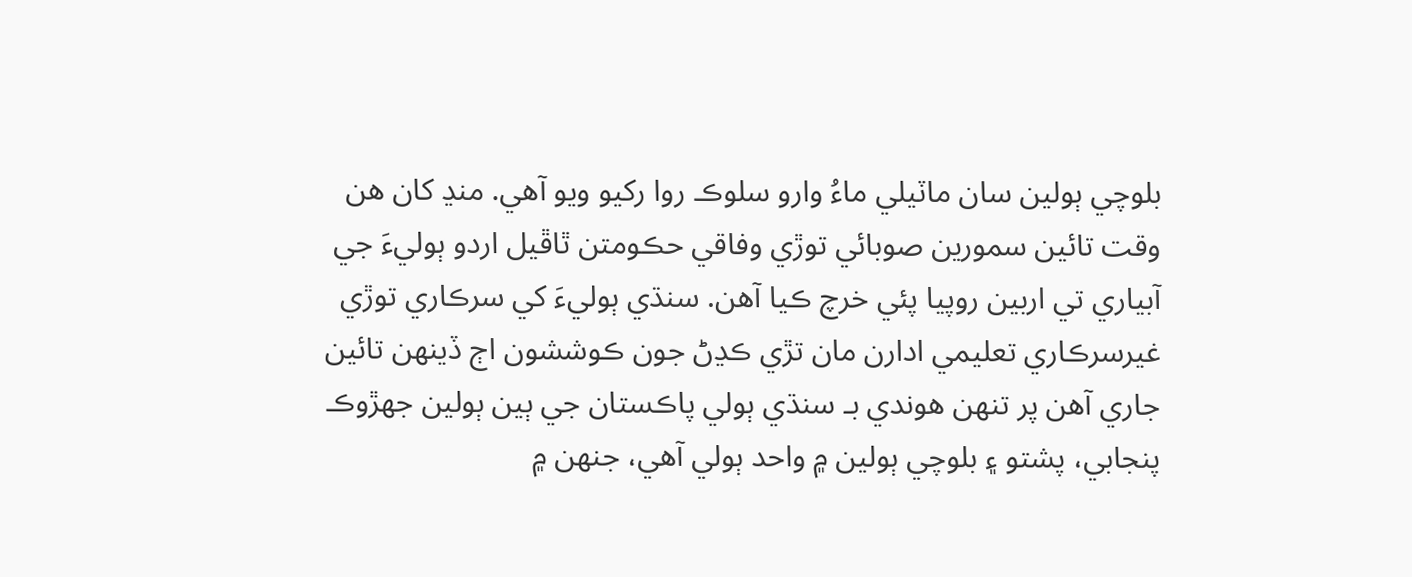بلوچي ٻولين سان ماٽيلي ماءُ وارو سلوڪ روا رکيو ويو آھي. منڍ کان ھن وقت تائين سمورين صوبائي توڙي وفاقي حڪومتن ٿاڦيل اردو ٻوليءَ جي آبياري تي اربين روپيا پئي خرچ ڪيا آھن. سنڌي ٻوليءَ کي سرڪاري توڙي غيرسرڪاري تعليمي ادارن مان تڙي ڪڍڻ جون ڪوششون اڄ ڏينھن تائين جاري آھن پر تنھن ھوندي بـ سنڌي ٻولي پاڪستان جي ٻين ٻولين جھڙوڪ پنجابي، پشتو ۽ بلوچي ٻولين ۾ واحد ٻولي آھي، جنھن ۾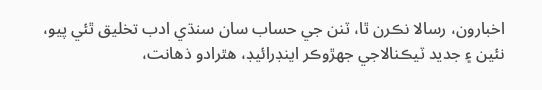اخبارون، رسالا نڪرن ٿا، ٽنن جي حساب سان سنڌي ادب تخليق ٿئي پيو، نئين ۽ جديد ٽيڪنالاجي جھڙوڪر اينڊرائيڊ، ھٿرادو ذھانت،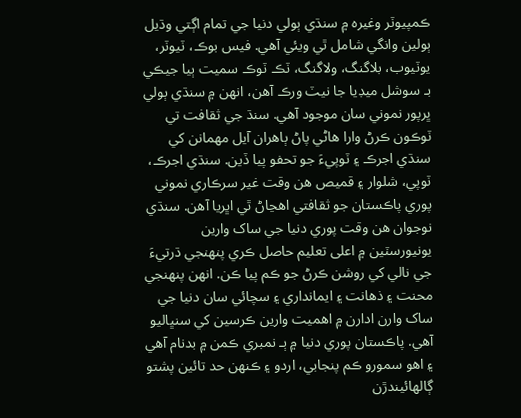ڪمپيوٽر وغيره ۾ سنڌي ٻولي دنيا جي تمام اڳتي وڌيل ٻولين وانگي شامل ٿي ويئي آھي. فيس بوڪ، ٽيوٽر، يوٽيوب، بلاگنگ، ولاگنگ، ٽڪ ٽوڪ سميت ٻيا جيڪي بـ سوشل ميڊيا جا نيٽ ورڪ آھن، انھن ۾ سنڌي ٻولي ڀرپور نموني سان موجود آھي. سنڌ جي ثقافت تي ٽوڪون ڪرڻ وارا ھاڻي پاڻ ٻاھران آيل مھمانن کي سنڌي اجرڪ ۽ ٽوپيءَ جو تحفو پيا ڏين. سنڌي اجرڪ، ٽوپي، شلوار ۽ قميص ھن وقت غير سرڪاري نموني پوري پاڪستان جو ثقافتي اھڃاڻ ٿي اڀريا آھن. سنڌي نوجوان ھن وقت پوري دنيا جي ساک وارين يونيورسٽين ۾ اعلى تعليم حاصل ڪري پنھنجي ڌرتيءَ جي نالي کي روشن ڪرڻ جو ڪم پيا ڪن. انھن پنھنجي محنت ۽ ذھانت ۽ ايمانداري ۽ سچائي سان دنيا جي ساک وارن ادارن ۾ اھميت وارين ڪرسين کي سنڀاليو آھي. پاڪستان پوري دنيا ۾ ٻـ نمبري ڪمن ۾ بدنام آھي ۽ اھو سمورو ڪم پنجابي، اردو ۽ ڪنھن حد تائين پشتو ڳالھائيندڙن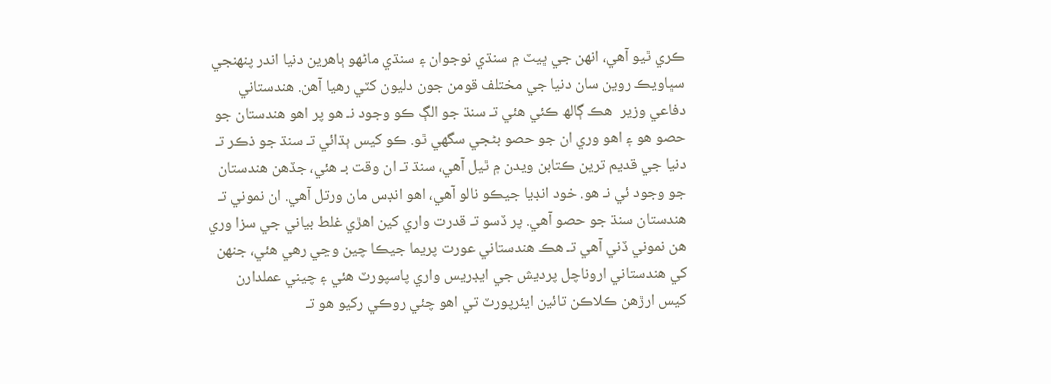ڪري ٿيو آھي، انھن جي ڀيٽ ۾ سنڌي نوجوان ۽ سنڌي ماڻھو ٻاھرين دنيا اندر پنھنجي سڀاويڪ روين سان دنيا جي مختلف قومن جون دليون کٽي رھيا آھن. ھندستاني دفاعي وزير  ھڪ ڳالھ ڪئي ھئي تـ سنڌ جو الڳ ڪو وجود نـ ھو پر اھو ھندستان جو حصو ھو ۽ اھو وري ان جو حصو بڻجي سگھي ٿو. ڪو کيس ٻڌائي تـ سنڌ جو ذڪر تـ دنيا جي قديم ترين ڪتابن ويدن ۾ ٿيل آھي، سنڌ تـ ان وقت بـ ھئي، جڏھن ھندستان جو وجود ئي نـ ھو. خود انڊيا جيڪو نالو آھي، اھو انڊس مان ورتل آھي. ان نموني تـ ھندستان سنڌ جو حصو آھي. پر ڏسو تـ قدرت واري کين اھڙي غلط بياني جي سزا وري ھن نموني ڏني آھي تـ ھڪ ھندستاني عورت پريما جيڪا چين وڃي رھي ھئي، جنھن کي ھندستاني اروناچل پرديش جي ايڊريس واري پاسپورٽ ھئي ۽ چيني عملدارن کيس ارڙھن ڪلاڪن تائين ايئرپورٽ تي اھو چئي روڪي رکيو ھو تـ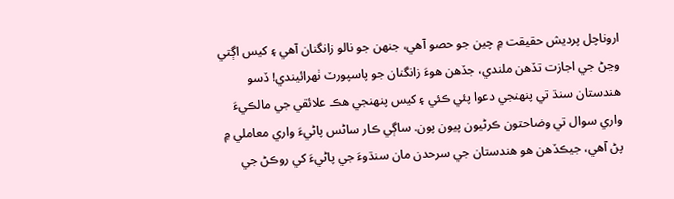اروناچل پرديش حقيقت ۾ چين جو حصو آھي، جنھن جو نالو زانگنان آھي ۽ کيس اڳتي وڃڻ جي اجازت تڏھن ملندي، جڏھن ھوءَ زانگنان جو پاسپورٽ ٺھرائيندي! ڏسو ھندستان سنڌ تي پنھنجي دعوا پئي ڪئي ۽ کيس پنھنجي ھڪ علائقي جي مالڪيءَ واري سوال تي وضاحتون ڪرڻيون پيون پون. ساڳي ڪار ساڻس پاڻيءَ واري معاملي ۾ پڻ آھي، جيڪڏھن ھو ھندستان جي سرحدن مان سنڌوءَ جي پاڻيءَ کي روڪڻ جي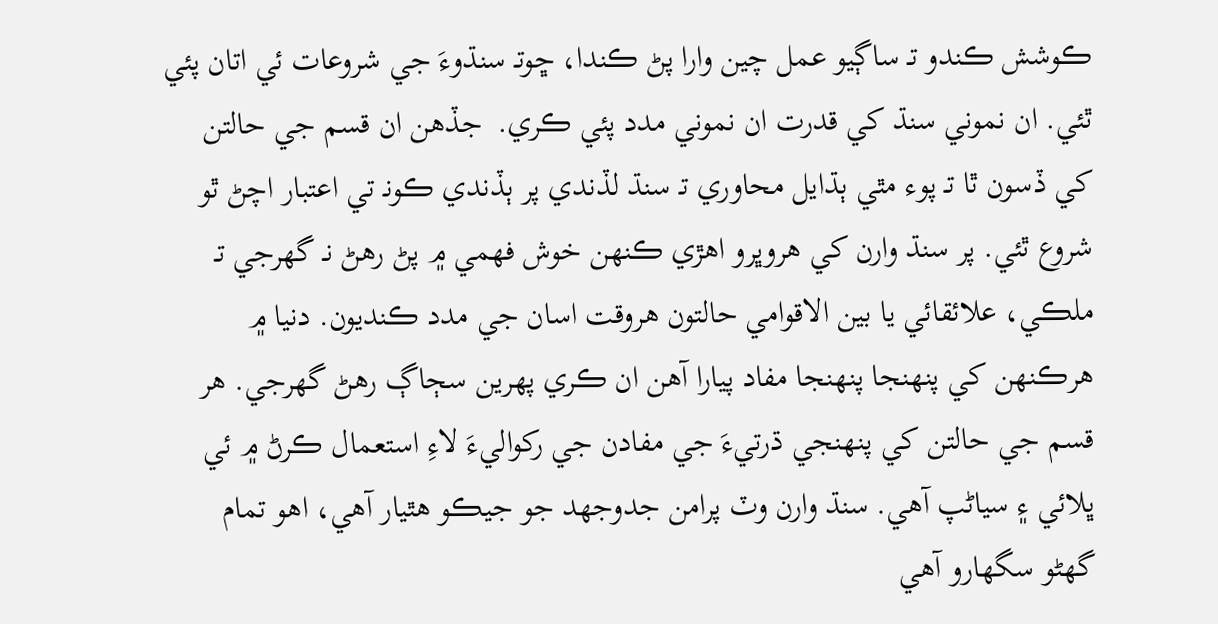ڪوشش ڪندو تـ ساڳيو عمل چين وارا پڻ ڪندا، ڇوتـ سنڌوءَ جي شروعات ئي اتان پئي ٿئي. ان نموني سنڌ کي قدرت ان نموني مدد پئي ڪري.  جڏھن ان قسم جي حالتن کي ڏسون ٿا تـ پوء مٿي ٻڌايل محاوري تـ سنڌ لڏندي پر ٻڏندي ڪونـ تي اعتبار اچڻ ٿو شروع ٿئي. پر سنڌ وارن کي ھروڀرو اھڙي ڪنھن خوش فھمي ۾ پڻ رھڻ نـ گھرجي تـ ملڪي، علائقائي يا بين الاقوامي حالتون ھروقت اسان جي مدد ڪنديون. دنيا ۾ ھرڪنھن کي پنھنجا پنھنجا مفاد پيارا آھن ان ڪري پھرين سڄاڳ رھڻ گھرجي. ھر قسم جي حالتن کي پنھنجي ڌرتيءَ جي مفادن جي رکواليءَ لاءِ استعمال ڪرڻ ۾ ئي ڀلائي ۽ سياڻپ آھي. سنڌ وارن وٽ پرامن جدوجھد جو جيڪو ھٿيار آھي، اھو تمام گهڻو سگھارو آھي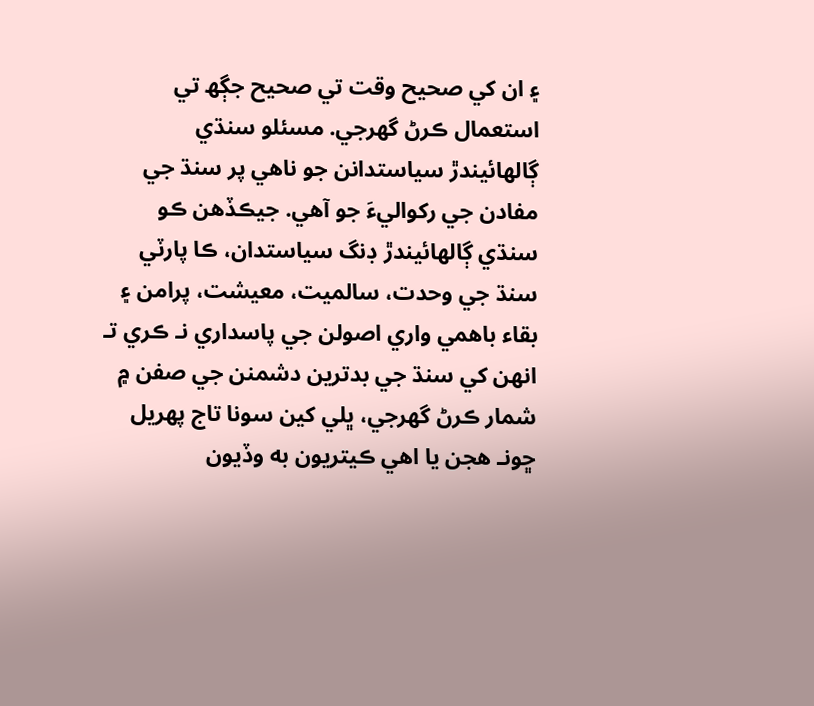۽ ان کي صحيح وقت تي صحيح جڳھ تي استعمال ڪرڻ گھرجي. مسئلو سنڌي ڳالھائيندڙ سياستدانن جو ناھي پر سنڌ جي مفادن جي رکواليءَ جو آھي. جيڪڏھن ڪو سنڌي ڳالھائيندڙ ڊنگ سياستدان، ڪا پارٽي سنڌ جي وحدت، سالميت، معيشت، پرامن ۽ بقاء باھمي واري اصولن جي پاسداري نـ ڪري تـ انھن کي سنڌ جي بدترين دشمنن جي صفن ۾ شمار ڪرڻ گھرجي، ڀلي کين سونا تاج پھريل ڇونـ ھجن يا اھي ڪيتريون به وڏيون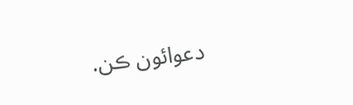دعوائون ڪن.